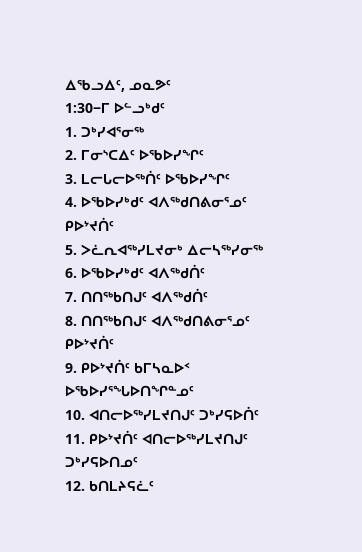ᐃᖃᓗᐃᑦ, ᓄᓇᕗᑦ
1:30−ᒥ ᐅᓪᓗᒃᑯᑦ
1. ᑐᒃᓯᐊᕐᓂᖅ
2. ᒥᓂᔅᑕᐃᑦ ᐅᖃᐅᓯᖏᑦ
3. ᒪᓕᒐᓕᐅᖅᑏᑦ ᐅᖃᐅᓯᖏᑦ
4. ᐅᖃᐅᓯᒃᑯᑦ ᐊᐱᖅᑯᑎᕕᓂᕐᓄᑦ ᑭᐅᔾᔪᑏᑦ
5. ᐳᓛᕆᐊᖅᓯᒪᔪᓂᒃ ᐃᓕᓴᖅᓯᓂᖅ
6. ᐅᖃᐅᓯᒃᑯᑦ ᐊᐱᖅᑯᑏᑦ
7. ᑎᑎᖅᑲᑎᒍᑦ ᐊᐱᖅᑯᑏᑦ
8. ᑎᑎᖅᑲᑎᒍᑦ ᐊᐱᖅᑯᑎᕕᓂᕐᓄᑦ ᑭᐅᔾᔪᑏᑦ
9. ᑭᐅᔾᔪᑏᑦ ᑲᒥᓴᓇᐅᑉ ᐅᖃᐅᓯᕐᖓᐅᑎᖏᓐᓄᑦ
10. ᐊᑎᓕᐅᖅᓯᒪᔪᑎᒍᑦ ᑐᒃᓯᕋᐅᑏᑦ
11. ᑭᐅᔾᔪᑏᑦ ᐊᑎᓕᐅᖅᓯᒪᔪᑎᒍᑦ ᑐᒃᓯᕋᐅᑎᓄᑦ
12. ᑲᑎᒪᔨᕋᓛᑦ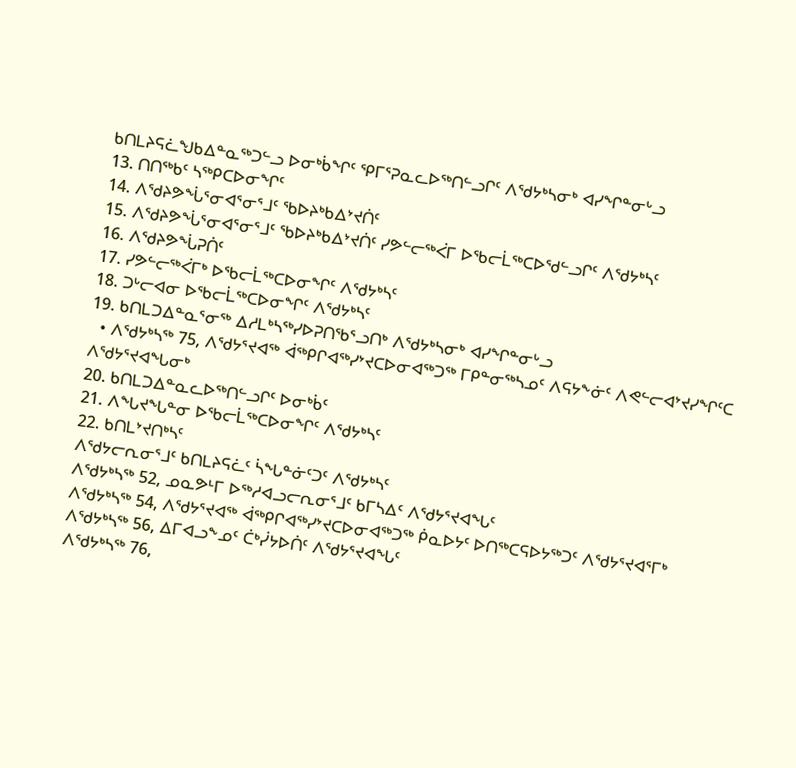ᑲᑎᒪᔨᕋᓛᖑᑲᐃᓐᓇᖅᑐᓪᓗ ᐅᓂᒃᑳᖏᑦ ᕿᒥᕐᕈᓇᓚᐅᖅᑎᓪᓗᒋᑦ ᐱᖁᔭᒃᓴᓂᒃ ᐊᓯᖏᓐᓂᒡᓗ
13. ᑎᑎᖅᑲᑦ ᓴᖅᑭᑕᐅᓂᖏᑦ
14. ᐱᖁᔨᕗᖔᕐᓂᐊᕐᓂᕐᒧᑦ ᖃᐅᔨᒃᑲᐃᔾᔪᑏᑦ
15. ᐱᖁᔨᕗᖔᕐᓂᐊᕐᓂᕐᒧᑦ ᖃᐅᔨᒃᑲᐃᔾᔪᑏᑦ ᓯᕗᓪᓕᖅᐹᒥ ᐅᖃᓕᒫᖅᑕᐅᖁᓪᓗᒋᑦ ᐱᖁᔭᒃᓴᑦ
16. ᐱᖁᔨᕗᖔᕈᑏᑦ
17. ᓯᕗᓪᓕᖅᐹᒥᒃ ᐅᖃᓕᒫᖅᑕᐅᓂᖏᑦ ᐱᖁᔭᒃᓴᑦ
18. ᑐᒡᓕᐊᓂ ᐅᖃᓕᒫᖅᑕᐅᓂᖏᑦ ᐱᖁᔭᒃᓴᑦ
19. ᑲᑎᒪᑐᐃᓐᓇᕐᓂᖅ ᐃᓱᒪᒃᓴᖅᓯᐅᕈᑎᖃᕐᓗᑎᒃ ᐱᖁᔭᒃᓴᓂᒃ ᐊᓯᖏᓐᓂᒡᓗ
  • ᐱᖁᔭᒃᓴᖅ 75, ᐱᖁᔭᕐᔪᐊᖅ ᐋᖅᑭᒋᐊᖅᓯᔾᔪᑕᐅᓂᐊᖅᑐᖅ ᒥᑭᓐᓂᖅᓴᓄᑦ ᐱᕋᔭᖕᓃᑦ ᐱᕙᓪᓕᐊᔾᔪᓯᖏᑦᑕ ᐱᖁᔭᕐᔪᐊᖓᓂᒃ
20. ᑲᑎᒪᑐᐃᓐᓇᓚᐅᖅᑎᓪᓗᒋᑦ ᐅᓂᒃᑳᑦ
21. ᐱᖓᔪᖓᓐᓂ ᐅᖃᓕᒫᖅᑕᐅᓂᖏᑦ ᐱᖁᔭᒃᓴᑦ
22. ᑲᑎᒪᔾᔪᑎᒃᓴᑦ
ᐱᖁᔭᓕᕆᓂᕐᒧᑦ ᑲᑎᒪᔨᕋᓛᑦ ᓵᖓᓐᓃᑦᑐᑦ ᐱᖁᔭᒃᓴᑦ
ᐱᖁᔭᒃᓴᖅ 52, ᓄᓇᕗᒻᒥ ᐅᖅᓱᐊᓗᓕᕆᓂᕐᒧᑦ ᑲᒥᓴᐃᑦ ᐱᖁᔭᕐᔪᐊᖓᑦ
ᐱᖁᔭᒃᓴᖅ 54, ᐱᖁᔭᕐᔪᐊᖅ ᐋᖅᑭᒋᐊᖅᓯᔾᔪᑕᐅᓂᐊᖅᑐᖅ ᑮᓇᐅᔭᑦ ᐅᑎᖅᑕᕋᐅᔭᖅᑐᑦ ᐱᖁᔭᕐᔪᐊᕐᒥᒃ
ᐱᖁᔭᒃᓴᖅ 56, ᐃᒥᐊᓗᖕᓄᑦ ᑖᒃᓰᔭᐅᑏᑦ ᐱᖁᔭᕐᔪᐊᖓᑦ
ᐱᖁᔭᒃᓴᖅ 76,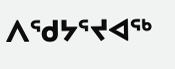ᐱᖁᔭᕐᔪᐊᖅ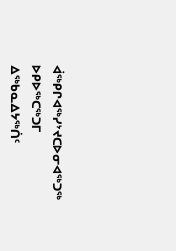ᐋᖅᑭᒋᐊᖅᓯᔾᔪᑕᐅᓂᐊᖅᑐᖅ ᐅᑭᐅᖅᑕᖅᑐᒥ ᐃᖅᑲᓇᐃᔭᖅᑏᑦ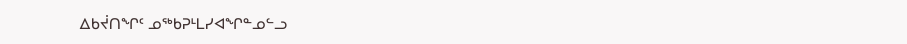ᐃᑲᔫᑎᖏᑦ ᓄᖅᑲᕈᒻᒪᓯᐊᖏᓐᓄᓪᓗ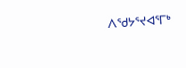ᐱᖁᔭᕐᔪᐊᕐᒥᒃ